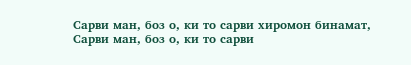Сарви ман, боз о, ки то сарви хиромон бинамат,
Сарви ман, боз о, ки то сарви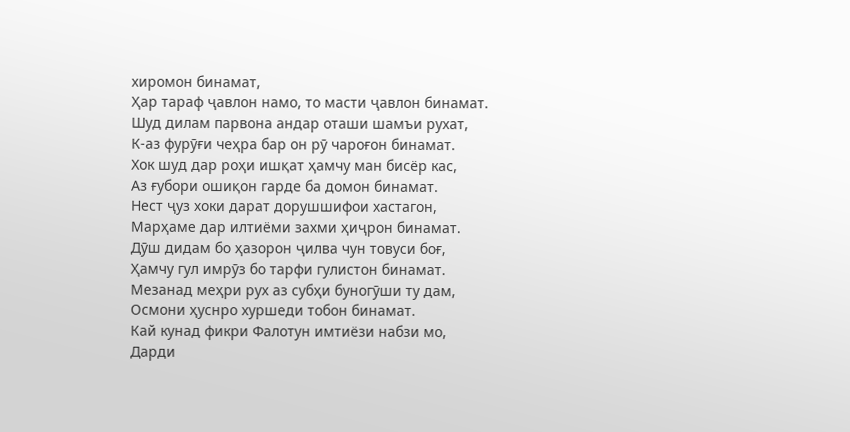хиромон бинамат,
Ҳар тараф ҷавлон намо, то масти ҷавлон бинамат.
Шуд дилам парвона андар оташи шамъи рухат,
К-аз фурӯғи чеҳра бар он рӯ чароғон бинамат.
Хок шуд дар роҳи ишқат ҳамчу ман бисёр кас,
Аз ғубори ошиқон гарде ба домон бинамат.
Нест ҷуз хоки дарат дорушшифои хастагон,
Марҳаме дар илтиёми захми ҳиҷрон бинамат.
Дӯш дидам бо ҳазорон ҷилва чун товуси боғ,
Ҳамчу гул имрӯз бо тарфи гулистон бинамат.
Мезанад меҳри рух аз субҳи буногӯши ту дам,
Осмони ҳуснро хуршеди тобон бинамат.
Кай кунад фикри Фалотун имтиёзи набзи мо,
Дарди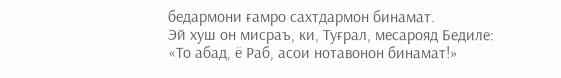бедармони ғамро сахтдармон бинамат.
Эй хуш он мисраъ, ки, Туғрал, месарояд Бедиле:
«То абад, ё Раб, асои нотавонон бинамат!»